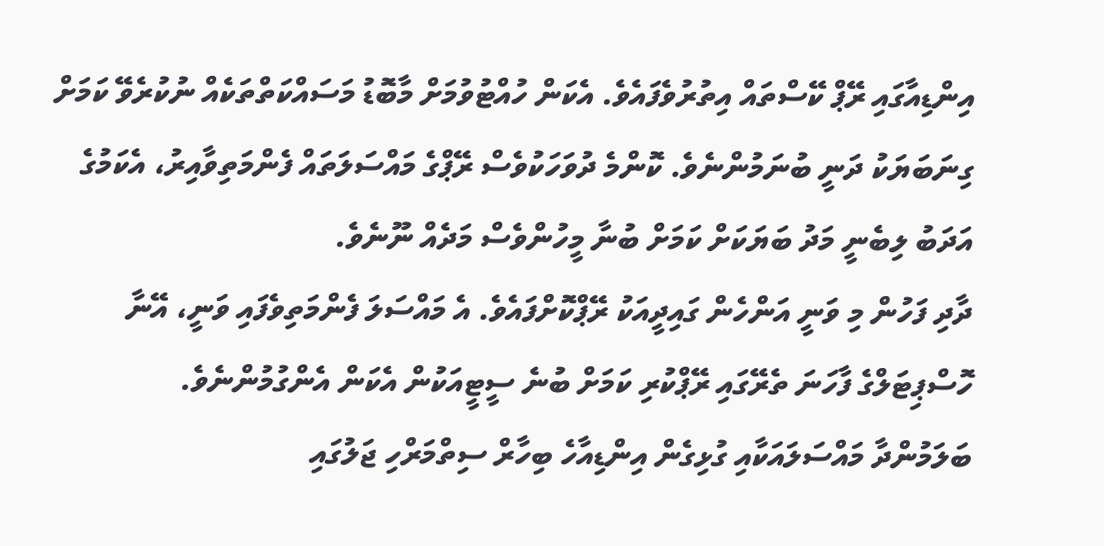އިންޑިއާގައި ރޭޕް ކޭސްތައް އިތުރުވެފައެވެ. އެކަން ހުއްޓުވުމަށް މާބޮޑު މަސައްކަތްތަކެއް ނުކުރެވޭ ކަމަށް ގިނަބަޔަކު ދަނީ ބުނަމުންނެވެ. ކޮންމެ ދުވަހަކުވެސް ރޭޕްގެ މައްސަލަތައް ފެންމަތިވާއިރު، އެކަމުގެ އަދަބު ލިބެނީ މަދު ބަޔަކަށް ކަމަށް ބުނާ މީހުންވެސް މަދެއް ނޫނެވެ.
ދާދި ފަހުން މި ވަނީ އަންހެން ގައިދީއަކު ރޭޕްކޮށްފައެވެ. އެ މައްސަލަ ފެންމަތިވެފައި ވަނީ، އޭނާ ހޮސްޕިޓަލްގެ ފާހަނަ ތެރޭގައި ރޭޕްކުރި ކަމަށް ބުނެ ސީޓީއަކުން އެކަން އެންގުމުންނެވެ.
ބަލަމުންދާ މައްސަލައަކާއި ގުޅިގެން އިންޑިއާހެ ބިހާރް ސިތްމަރްހި ޖަލުގައި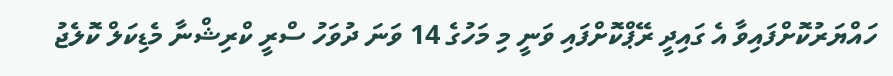ހައްޔަރުކޮށްފައިވާ އެ ގައިދީ ރޭޕްކޮށްފައި ވަނީ މި މަހުގެ 14 ވަނަ ދުވަހު ސްރީ ކްރިޝްނާ މެޑިކަލް ކޮލެޖު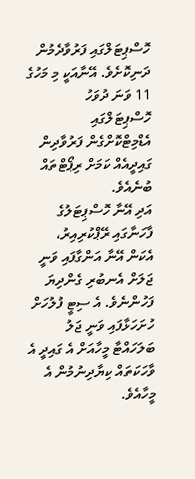ހޮސްޕިޓަލްގައި ފަރުވާދެމުން ދަނިކޮށެވެ. އޭނާއަކީ މި މަހުގެ 11 ވަނަ ދުވަހު ހޮސްޕިޓަލްގައި އެޑްމިޓްކޮށްގެން ފަރުވާދިން ގައިދީއެއް ކަމަށް ރިޕޯޓްތައް ބުނެއެވެ.
އަދި އޭނާ ހޮސްޕިޓަލުގެ ފާހަނާގައި ރޭޕްކުރިއިރު، އެކަން އޭނާ އަންގާފައި ވަނީ ޖަލަށް އެނބުރި ގެންދިޔަ ފަހުންނެވެ. އެ ސިޓީ ފުލުހަށް ހުށަހަޅާފައި ވަނީ ޖަލު ބަލަހައްޓާ މީހާއަށް އެ ގައިދީ އެ ވާހަކަތައް ކިޔާދިނުމުން އެ މީހާއެވެ.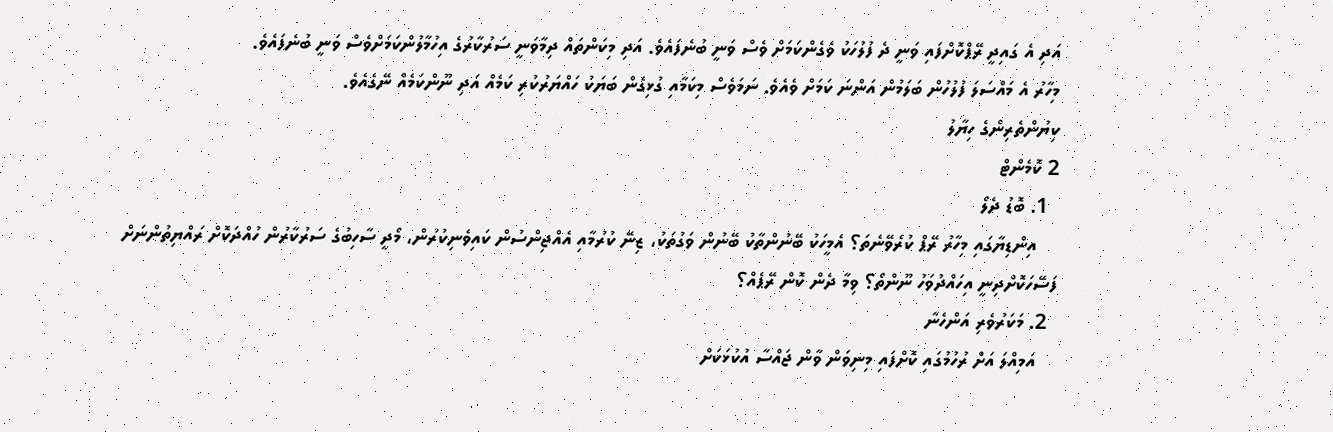އަދި އެ ގައިދީ ރޭޕްކޮށްފައި ވަނީ ދެ ފުލުހަކު ވެގެންކަމަށް ވެސް ވަނީ ބުނެފައެވެ. އަދި މިކަންތައް ދިމާވަނީ ސަރުކާރުގެ އިހުމާލުންކަމަށްވެސް ވަނީ ބުނެފައެވެ.
މިހާރު އެ މައްސަލަ ފުލުހުން ބަލަމުން އަންނަ ކަމަށް ވެއެވެ. ނަމަވެސް މިކަމާއި ގުޅިގެން ބަޔަކު ހައްޔަރުކުރި ކަމެއް އަދި ނޫންކަމެއް ނޭގެއެވެ.
ކިޔުންތެރިންގެ ހިޔާލު
2 ކޮމެންޓް
  1. ބޮޑު ދެލޯ
    އިންޑިޔާގައި މިހާރު ރޭޕް ކުރެވޭނެތަ؟ އެމީހަކު ބޭނުންތާކު ބޭނުން ވަގުތަކު، ޒިނޭ ކުރުމާއި އެއްޖިންސުން ކައިވެނިކުރުން، މޯދީ ސާހިބުގެ ސަރުކާރުން ހުއްދަކޮށް ރައްޔިތުންނަށް ފަސޭހަކޮށްދިނީ އިހައްދުވަހު ނޫންތޯ؟ ވިމާ ދެން ކޮން ރޭޕެއް؟
  2. މަކަރުވެރި އަންހެނާ
    އަމިއްލަ އަށް ރުހުމުގައި ކޮށްފައި މިނިވަން ވާން ޖައްސާ އުކުޅަކަށް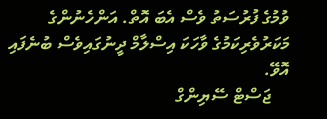ވުމުގެ ފުރުސަތު ވެސް އެބަ އޮތް. އަންހެނުންގެ މަކަރުވެރިކަމުގެ ވާހަކަ އިސްލާމް ދީނުގައިވެސް ބުނެފައި އޮވޭ.
    ޖަސްޓް ސޭޔިންގް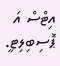އިޓްސް އަ ޕޮސިބިލިޓީ.